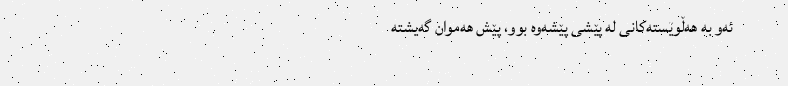ئەو بە هەڵوێستەکانی لە پێشی پێشەوە بوو، پێش هەموان گەیشتە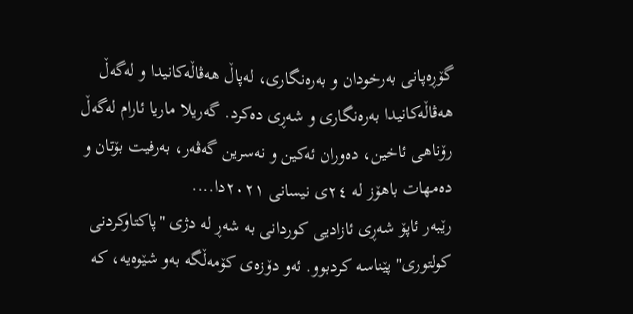گۆڕەپانی بەرخودان و بەرەنگاری، لەپاڵ هەڤاڵەکانیدا و لەگەڵ هەڤاڵەکانیدا بەرەنگاری و شەڕی دەکرد. گەریلا ماریا ئارام لەگەڵ رۆناهی ئاخین، دەوران ئەکین و نەسرین گەڤەر، بەرفیت بۆتان و دەمهات باهۆز لە ٢٤ی نیسانی ٢٠٢١دا....
رێبەر ئاپۆ شەڕی ئازادیی کوردانی بە شەڕ لە دژی "پاکتاوکردنی کولتوری" پێناسە کردبوو. ئەو دۆزەی کۆمەڵگە بەو شێوەیە، کە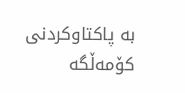بە پاکتاوکردنی کۆمەڵگە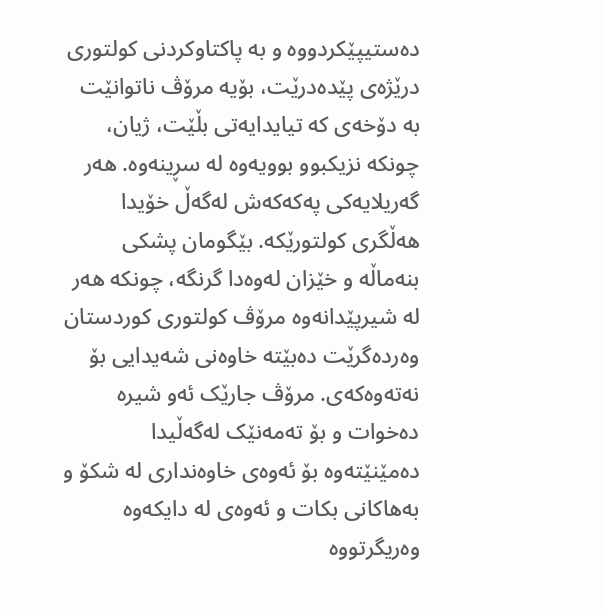دەستیپێکردووە و بە پاکتاوکردنی کولتوری درێژەى پێدەدرێت، بۆیە مرۆڤ ناتوانێت بە دۆخەی کە تیایدایەتی بڵێت، ژیان، چونکە نزیکبوو بوویەوە لە سڕینەوە. هەر گەریلایەکی پەکەکەش لەگەڵ خۆیدا هەڵگری کولتورێکە. بێگومان پشکی بنەماڵە و خێزان لەوەدا گرنگە، چونکە هەر لە شیرپێدانەوە مرۆڤ کولتوری کوردستان وەردەگرێت دەبێتە خاوەنی شەیدایی بۆ نەتەوەکەى. مرۆڤ جارێک ئەو شیرە دەخوات و بۆ تەمەنێک لەگەڵیدا دەمێنێتەوە بۆ ئەوەى خاوەنداری لە شکۆ و بەهاکانی بکات و ئەوەى لە دایکەوە وەریگرتووە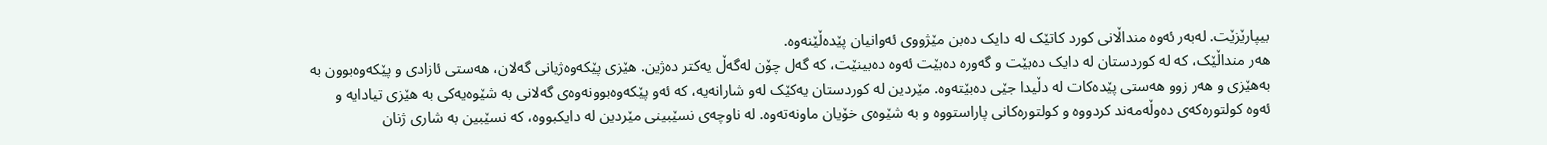بیپارێزێت. لەبەر ئەوە منداڵانی کورد کاتێک لە دایک دەبن مێژووی ئەوانیان پێدەڵێنەوە.
هەر منداڵێک، کە لە کوردستان لە دایک دەبێت و گەورە دەبێت ئەوە دەبینێت، کە گەل چۆن لەگەڵ یەکتر دەژین. هێزی پێکەوەژیانی گەلان، هەستی ئازادی و پێکەوەبوون بە بەهێزی و هەر زوو هەستی پێدەکات لە دڵیدا جێی دەبێتەوە. مێردین لە کوردستان یەکێک لەو شارانەیە، کە ئەو پێکەوەبوونەوەى گەلانی بە شێوەیەکی بە هێزی تیادایە و ئەوە کولتورەکەى دەوڵەمەند کردووە و کولتورەکانی پاراستووە و بە شێوەی خۆیان ماونەتەوە. لە ناوچەى نسێبینی مێردین لە دایکبووە، کە نسێبین بە شاری ژنان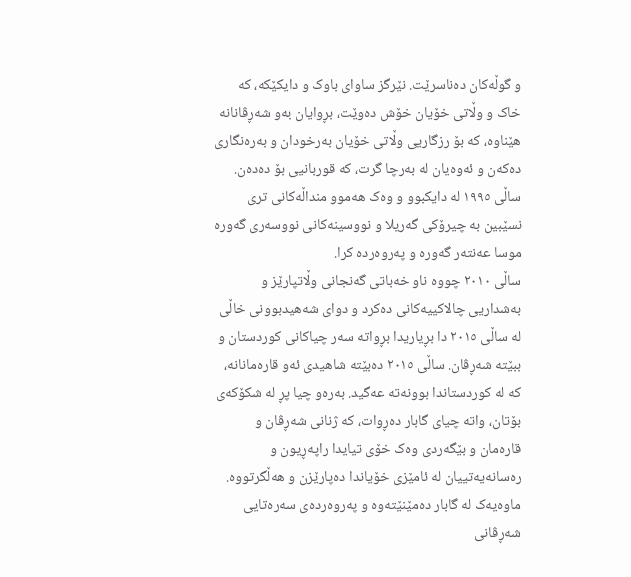و گوڵەکان دەناسرێت. نێرگز ساوای باوک و دایکێکە، کە خاک و وڵاتی خۆیان خۆش دەوێت، بڕوایان بەو شەڕڤانانە هێناوە، کە بۆ رزگاریی وڵاتی خۆیان بەرخودان و بەرەنگاری دەکەن و ئەوەیان لە بەرچا گرت، کە قوربانیی بۆ دەدەن. ساڵی ١٩٩٥ لە دایکبوو و وەک هەموو منداڵەکانی تری نسێبین بە چیرۆکی گەریلا و نووسینەکانی نووسەری گەورە موسا عەنتەر گەورە و پەروەردە کرا.
ساڵی ٢٠١٠ چووە ناو خەباتی گەنجانی وڵاتپارێز و بەشداریی چالاکییەکانی دەکرد و دوای شەهیدبوونی خاڵی لە ساڵی ٢٠١٥ دا بڕیاریدا بڕواتە سەر چیاکانی کوردستان و ببێتە شەڕڤان. ساڵی ٢٠١٥ دەبێتە شاهیدی ئەو قارەمانانە، کە لە کوردستاندا بوونەتە عەگید. بەرەو چیا پڕ لە شکۆکەى بۆتان، واتە چیای گابار دەڕوات، کە ژنانی شەڕڤان و قارەمان و بێگەردی وەک خۆی تیایدا راپەڕیون و رەسانەیەتییان لە ئامێزی خۆیاندا دەپارێزن و هەڵگرتووە. ماوەیەک لە گابار دەمێنێتەوە و پەروەردەی سەرەتایی شەڕڤانی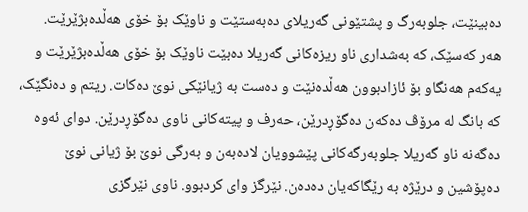دەبینێت، جلوبەرگ و پشتێونی گەریلای دەبەستێت و ناوێک بۆ خۆی هەڵدەبژێرێت.
هەر کەسێک، کە بەشداری ناو ریزەکانی گەریلا دەبێت ناوێک بۆ خۆی هەڵدەبژێرێت و یەکەم هەنگاو بۆ ئازادبوون هەڵدەنێت و دەست بە ژیانێکی نوێ دەکات. ریتم و دەنگێک، کە بانگ لە مرۆڤ دەکەن دەگۆڕدرێن، حەرف و پیتەکانی ناوی دەگۆڕدرێن. دوای ئەوە دەگەنە ناو گەریلا جلوبەرگەکانی پێشوویان لادەبەن و بەرگی نوێ بۆ ژیانی نوێ دەپۆشین و درێژە بە رێگاکەیان دەدەن. نێرگز وای کردبوو. ناوی نێرگزی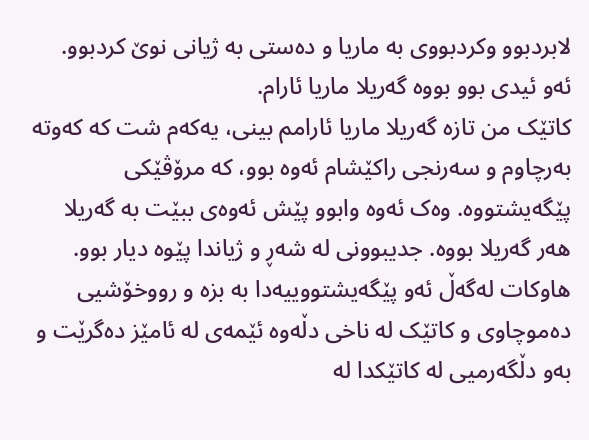لابردبوو وکردبووی بە ماریا و دەستی بە ژیانی نوێ کردبوو. ئەو ئیدی بوو بووە گەریلا ماریا ئارام.
کاتێک من تازە گەریلا ماریا ئارامم بینی، یەکەم شت کە کەوتە بەرچاوم و سەرنجی راکێشام ئەوە بوو، کە مرۆڤێکی پێگەیشتووە. وەک ئەوە وابوو پێش ئەوەى ببێت بە گەریلا هەر گەریلا بووە. جدیبوونی لە شەڕ و ژیاندا پێوە دیار بوو. هاوکات لەگەڵ ئەو پێگەیشتووییەدا بە بزە و رووخۆشیی دەموچاوی و کاتێک لە ناخی دڵەوە ئێمەی لە ئامێز دەگرێت و بەو دڵگەرمیی لە کاتێکدا لە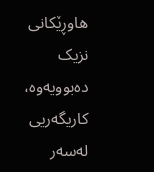هاوڕێکانی نزیک دەبوویەوە، کاریگەریی لەسەر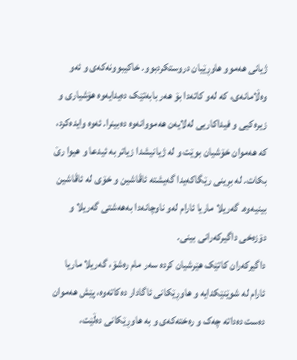ژیانی هەموو هاوڕێیان دروستکردبوو. خاکیبوونەکەى و ئەو وەڵامانەى، کە لەو کاتەدا بۆ هەر بابەتێک دەیدایەوە هۆشیاری و زیرەکیی و فیداکاریی لەلایەن هەمووانەوە دەبینرا. ئەوە وایدەکرد، کە هەموان خۆشیان بوێت و لە ژیانیشدا زیاتر بە ئیدعا و هیوا رێ بکات. لە بڕینی رێگاکەیدا گەیشتە ئاڤاشین و خۆی لە ئاڤاشین بینیەوە. گەریلا ماریا ئارام لەو ناوچانەدا بەهەشتی گەریلا و دۆزەخی داگیرکەرانی بینی.
داگیرکەران کاتێک هێرشیان کردە سەر مام رەشۆ، گەریلا ماریا ئارام لە شوێنێکدایە و هاوڕێکانی ئاگادار دەکاتەوە، پێش هەموان دەست دەداتە چەک و رەختەکەى و بە هاوڕێکانی دەڵێت،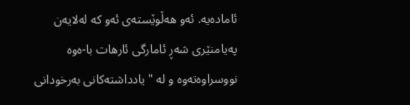ئامادەیە. ئەو هەڵوێستەى ئەو کە لەلایەن پەیامنێری شەڕ ئامارگی ئارهات با-ەوە نووسراوەتەوە و لە "یادداشتەکانی بەرخودانی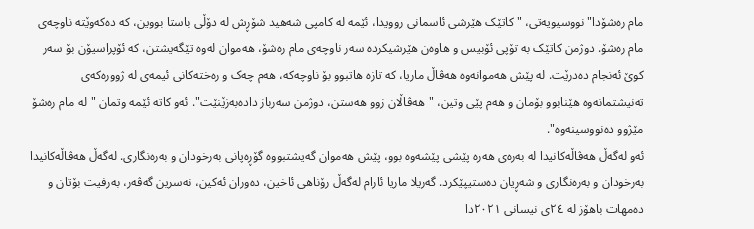مام رەشۆدا" نووسیویەتی، "کاتێک هێرشی ئاسمانی روویدا، ئێمە لە کامپی شەهید شۆڕش لە دۆڵی باستا بووین، کە دەکەوێتە ناوچەى مام رەشۆ. دوژمن کاتێک بە تۆپی ئۆبیس و هاوەن هێرشیکردە سەر ناوچەى مام رەشۆ، هەموان لەوە تێگەیشتن، کە ئۆپراسیۆن بۆ سەر کوێ ئەنجام دەدرێت. لە پێش هەموانەوە هەڤاڵ ماریا، کە تازە هاتبوو بۆ ناوچەکە، هەم چەک و رەختەکانی ئیمەی لە ژوورەکەى تەنیشتمانەوە هێنابوو بۆمان و هەم پێی وتین، "هەڤاڵان زوو هەستن، دوژمن سەرباز دادەبەزێنێت". ئەو کاتە ئێمە وتمان "لە مام رەشۆ مێژوو دەنووسینەوە".
ئەو لەگەڵ هەڤاڵەکانیدا لە بەرەی هەرە پێشی پێشەوە بوو، پێش هەموان گەیشتبووە گۆڕەپانی بەرخودان و بەرەنگاری. لەگەڵ هەڤاڵەکانیدا بەرخودان و بەرەنگاری و شەڕیان دەستیپێکرد. گەریلا ماریا ئارام لەگەڵ رۆناهی ئاخین، دەوران ئەکین، نەسرین گەڤەر، بەرفیت بۆتان و دەمهات باهۆز لە ٢٤ی نیسانی ٢٠٢١دا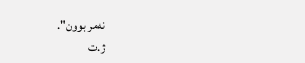نەمر بوون".
ژ.ت